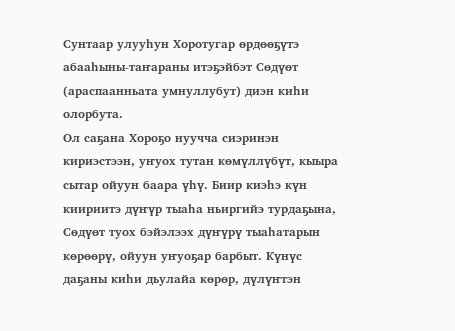Сунтаар улууһун Хоротугар өрдөөҕүтэ абааһыны-таҥараны итэҕэйбэт Сөдүөт (араспаанньата умнуллубут) диэн киһи олорбута.
Ол саҕана Хороҕо нуучча сиэринэн кириэстээн, уҥуох тутан көмүллүбүт, кыыра сытар ойуун баара үһү. Биир киэһэ күн киириитэ дүҥүр тыаһа ньиргийэ турдаҕына, Сөдүөт туох бэйэлээх дүҥүрү тыаһатарын көрөөрү, ойуун уҥуоҕар барбыт. Күнүс даҕаны киһи дьулайа көрөр, дүлүҥтэн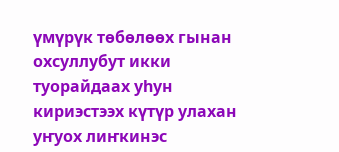үмүрүк төбөлөөх гынан охсуллубут икки туорайдаах уһун кириэстээх күтүр улахан уҥуох лиҥкинэс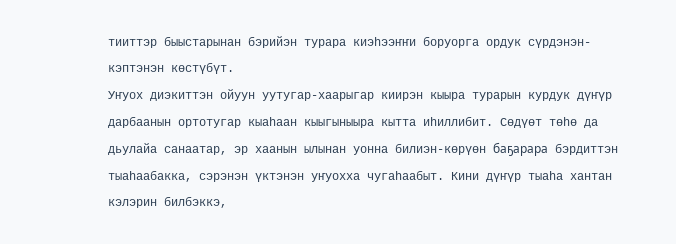тииттэр быыстарынан бэрийэн турара киэһээҥҥи боруорга ордук сүрдэнэн-кэптэнэн көстүбүт.
Уҥуох диэкиттэн ойуун уутугар-хаарыгар киирэн кыыра турарын курдук дүҥүр дарбаанын ортотугар кыаһаан кыыгыныыра кытта иһиллибит. Сөдүөт төһө да дьулайа санаатар, эр хаанын ылынан уонна билиэн-көрүөн баҕарара бэрдиттэн тыаһаабакка, сэрэнэн үктэнэн уҥуохха чугаһаабыт. Кини дүҥүр тыаһа хантан кэлэрин билбэккэ,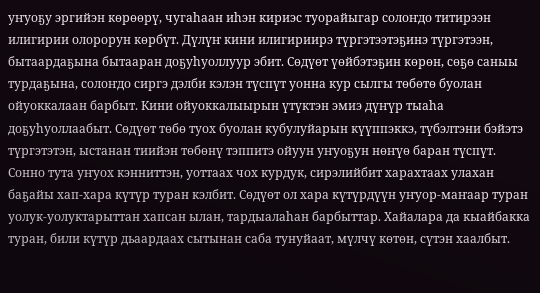уҥуоҕу эргийэн көрөөрү, чугаһаан иһэн кириэс туорайыгар солоҥдо титирээн илигирии олорорун көрбүт. Дүлүҥ кини илигириирэ түргэтээтэҕинэ түргэтээн, бытаардаҕына бытааран доҕуһуоллуур эбит. Сөдүөт үөйбэтэҕин көрөн, сөҕө саныы турдаҕына, солоҥдо сиргэ дэлби кэлэн түспүт уонна кур сылгы төбөтө буолан ойуоккалаан барбыт. Кини ойуоккалыырын үтүктэн эмиэ дүҥүр тыаһа доҕуһуоллаабыт. Сөдүөт төбө туох буолан кубулуйарын күүппэккэ, түбэлтэни бэйэтэ түргэтэтэн, ыстанан тиийэн төбөнү тэппитэ ойуун уҥуоҕун нөҥүө баран түспүт. Сонно тута уҥуох кэнниттэн, уоттаах чох курдук, сирэлийбит харахтаах улахан баҕайы хап-хара күтүр туран кэлбит. Сөдүөт ол хара күтүрдүүн уҥуор-маҥаар туран уолук-уолуктарыттан хапсан ылан, тардыалаһан барбыттар. Хайалара да кыайбакка туран, били күтүр дьаардаах сытынан саба тунуйаат, мүлчү көтөн, сүтэн хаалбыт.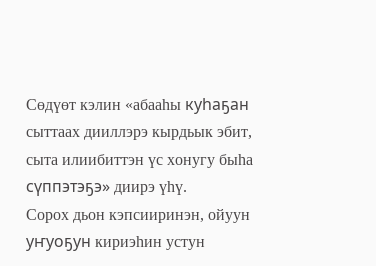Сөдүөт кэлин «абааһы куһаҕан сыттаах дииллэрэ кырдьык эбит, сыта илиибиттэн үс хонугу быһа сүппэтэҕэ» диирэ үһү.
Сорох дьон кэпсииринэн, ойуун уҥуоҕун кириэһин устун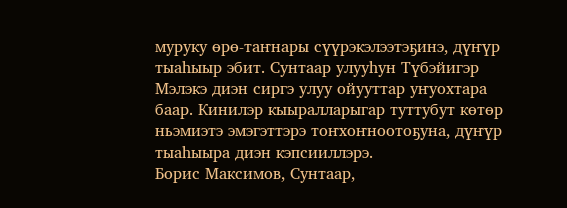муруку өрө-таҥнары сүүрэкэлээтэҕинэ, дүҥүр тыаһыыр эбит. Сунтаар улууһун Түбэйигэр Мэлэкэ диэн сиргэ улуу ойууттар уҥуохтара баар. Кинилэр кыыралларыгар туттубут көтөр ньэмиэтэ эмэгэттэрэ тоҥхоҥноотоҕуна, дүҥүр тыаһыыра диэн кэпсииллэрэ.
Борис Максимов, Сунтаар,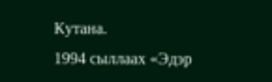Кутана.
1994 сыллаах «Эдэр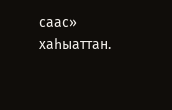саас» хаһыаттан.